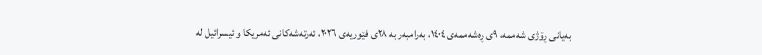بەیانی ڕۆژی شەممە، ٩ی ڕەشەممەی ١٤٠٤، بەرامبەر بە ٢٨ی فێوریەی ٢٠٢٦، ئەرتەشەکانی ئەمریکا و ئیسرائیل لە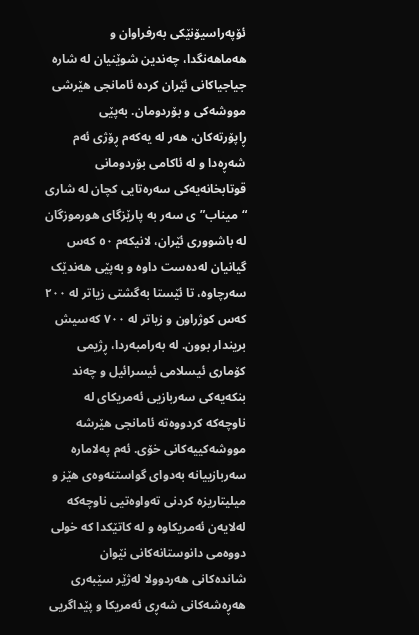ئۆپەراسیۆنێکی بەرفراوان و هەماهەنگدا، چەندین شوێنیان لە شارە جیاجیاکانی ئێران کردە ئامانجی هێرشی مووشەکی و بۆردومان. بەپێی ڕاپۆرتەکان، هەر لە یەکەم ڕۆژی ئەم شەڕەدا و لە ئاکامی بۆردومانی قوتابخانەیەکی سەرەتایی کچان لە شاری “میناب”ی سەر بە پارێزگای هورموزگان لە باشووری ئێران، لانیکەم ٥٠ کەس گیانیان لەدەست داوە و بەپێی هەندێک سەرچاوە، تا ئێستا بەگشتی زیاتر لە ٢٠٠ کەس کوژراون و زیاتر لە ٧٠٠ کەسیش بریندار بوون. لە بەرامبەردا، ڕژیمی کۆماری ئیسلامی ئیسرائیل و چەند بنکەیەکی سەربازیی ئەمریکای لە ناوچەکە کردووەتە ئامانجی هێرشە مووشەکییەکانی خۆی. ئەم پەلامارە سەربازییانە بەدوای گواستنەوەی هێز و میلیتاریزە کردنی تەواوەتیی ناوچەکە لەلایەن ئەمریکاوە و لە کاتێکدا کە خولی دووەمی دانوستانەکانی نێوان شاندەکانی هەردوولا لەژێر سێبەری هەڕەشەکانی شەڕی ئەمریکا و پێداگریی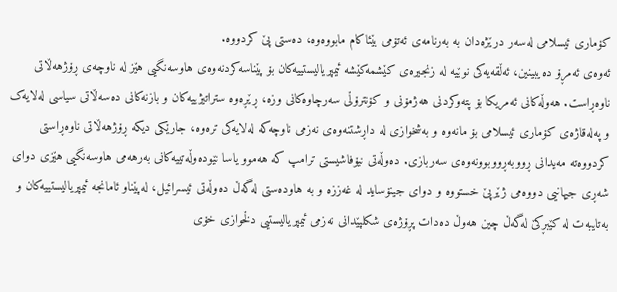کۆماری ئیسلامی لەسەر درێژەدان بە بەرنامەی ئەتۆمی بێئاکام مابووەوە، دەستی پێ کردووە.
ئەوەی ئەمڕۆ دەیبینین، ئەڵقەیەکی نوێیە لە زنجیرەی کێشمەکێشە ئیمپریالیستییەکان بۆ پێناسەکردنەوەی هاوسەنگیی هێز لە ناوچەی ڕۆژهەڵاتی ناوەڕاست. هەوڵەکانی ئەمریکا بۆ پتەوکردنی هەژمۆنی و کۆنترۆڵی سەرچاوەکانی وزە، ڕێڕەوە ستراتیژییەکان و بازنەکانی دەسەڵاتی سیاسی لەلایەک و پەلەقاژەی کۆماری ئیسلامی بۆ مانەوە و بەشخوازی لە داڕشتنەوەی نەزمی ناوچەکە لەلایەکی ترەوە، جارێکی دیکە ڕۆژهەڵاتی ناوەڕاستی کردووەتە مەیدانی ڕووبەڕووبوونەوەی سەربازی. دەوڵەتی نیۆفاشیستی ترامپ کە هەموو یاسا نێودەوڵەتییەکانی بەرهەمی هاوسەنگیی هێزی دوای شەڕی جیهانیی دووەمی ژێرپێ خستووە و دوای جینۆساید لە غەززە و بە هاودەستی لەگەڵ دەوڵەتی ئیسرائیل، لەپێناو ئامانجە ئیمپریالیستییەکان و بەتایبەت لە کێبڕکێ لەگەڵ چین هەوڵ دەدات پڕۆژەی شکلپێدانی نەزمی ئیمپریالیستیی دڵخوازی خۆی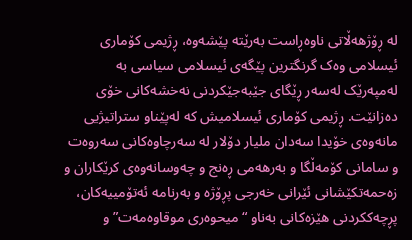لە ڕۆژهەڵاتی ناوەڕاست بەرێتە پێشەوە، ڕژیمی کۆماری ئیسلامی وەک گرنگترین پێگەی ئیسلامی سیاسی بە لەمپەرێک لەسەر ڕێگای جێبەجێکردنی نەخشەکانی خۆی دەزانێت. ڕژیمی کۆماری ئیسلامیش کە لەپێناو ستراتیژیی مانەوەی خۆیدا سەدان ملیار دۆلار لە سەرچاوەکانی سەروەت و سامانی کۆمەڵگا و بەرهەمی ڕەنج و چەوسانەوەی کرێکاران و زەحمەتکێشانی ئێرانی خەرجی پڕۆژە و بەرنامە ئەتۆمییەکان، پڕچەککردنی هێزەکانی بەناو “میحوەری موقاوەمەت” و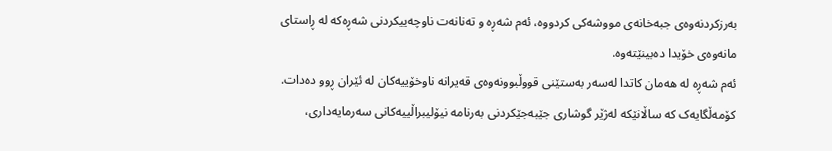بەرزکردنەوەی جبەخانەی مووشەکی کردووە، ئەم شەڕە و تەنانەت ناوچەییکردنی شەڕەکە لە ڕاستای مانەوەی خۆیدا دەبینێتەوە.
ئەم شەڕە لە هەمان کاتدا لەسەر بەستێنی قووڵبوونەوەی قەیرانە ناوخۆییەکان لە ئێران ڕوو دەدات. کۆمەڵگایەک کە ساڵانێکە لەژێر گوشاری جێبەجێکردنی بەرنامە نیۆلیبراڵییەکانی سەرمایەداری،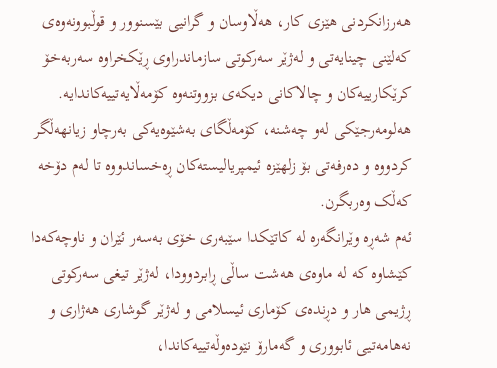هەرزانکردنی هێزی کار، هەڵاوسان و گرانیی بێسنوور و قوڵبوونەوەی کەلێنی چینایەتی و لەژێر سەرکوتی سازماندراوی ڕێکخراوە سەربەخۆ کرێکارییەکان و چالاکانی دیکەی بزووتنەوە کۆمەڵایەتییەکاندایە. هەلومەرجێکی لەو چەشنە، کۆمەڵگای بەشێوەیەکی بەرچاو زیانهەڵگر کردووە و دەرفەتی بۆ زلهێزە ئیمپریالیستەکان ڕەخساندووە تا لەم دۆخە کەڵک وەربگرن.
ئەم شەڕە وێرانگەرە لە کاتێکدا سێبەری خۆی بەسەر ئێران و ناوچەکەدا کێشاوە کە لە ماوەی هەشت ساڵی ڕابردوودا، لەژێر تیغی سەرکوتی ڕژیمی هار و دڕندەی کۆماری ئیسلامی و لەژێر گوشاری هەژاری و نەهامەتیی ئابووری و گەمارۆ نێودەوڵەتییەکاندا،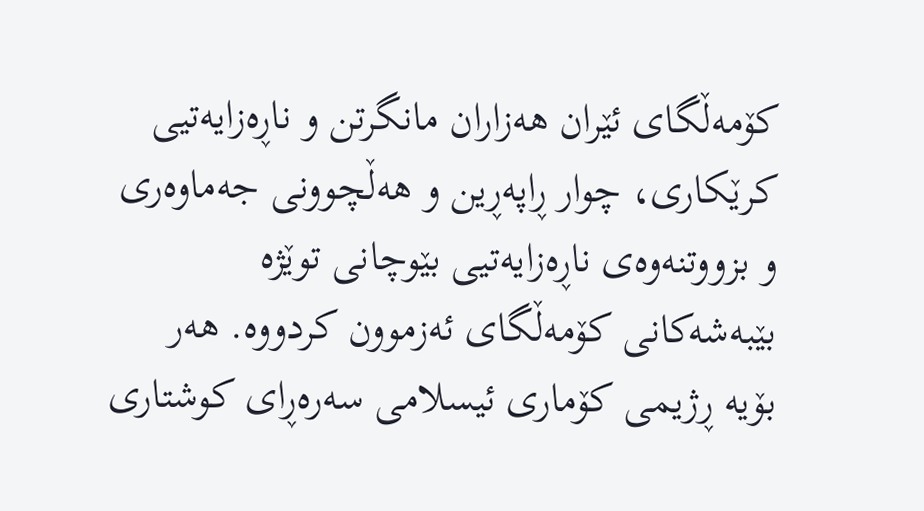کۆمەڵگای ئێران هەزاران مانگرتن و ناڕەزایەتیی کرێکاری، چوار ڕاپەڕین و هەڵچوونی جەماوەری و بزووتنەوەی ناڕەزایەتیی بێوچانی توێژە بێبەشەکانی کۆمەڵگای ئەزموون کردووە. هەر بۆیە ڕژیمی کۆماری ئیسلامی سەرەڕای کوشتاری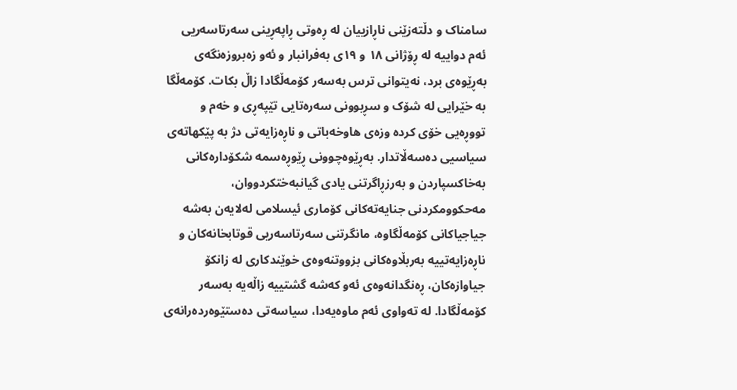سامناک و دڵتەزێنی ناڕازییان لە ڕەوتی ڕاپەڕینی سەرتاسەریی ئەم دواییە لە ڕۆژانی ١٨ و ١٩ی بەفرانبار و ئەو زەبروزەنگەی بەڕێوەی برد، نەیتوانی ترس بەسەر کۆمەڵگادا زاڵ بکات. کۆمەڵگا بە خێرایی لە شۆک و سڕبوونی سەرەتایی تێپەڕی و خەم و تووڕەیی خۆی کردە وزەی هاوخەباتی و ناڕەزایەتی دژ بە پێکهاتەی سیاسیی دەسەڵاتدار. بەڕێوەچوونی ڕێوڕەسمە شکۆدارەکانی بەخاکسپاردن و بەرزڕاگرتنی یادی گیانبەختکردووان، مەحکوومکردنی جنایەتەکانی کۆماری ئیسلامی لەلایەن بەشە جیاجیاکانی کۆمەڵگاوە، مانگرتنی سەرتاسەریی قوتابخانەکان و ناڕەزایەتییە بەربڵاوەکانی بزووتنەوەی خوێندکاری لە زانکۆ جیاوازەکان، ڕەنگدانەوەی ئەو کەشە گشتییە زاڵەیە بەسەر کۆمەڵگادا. لە تەواوی ئەم ماوەیەدا، سیاسەتی دەستێوەردەرانەی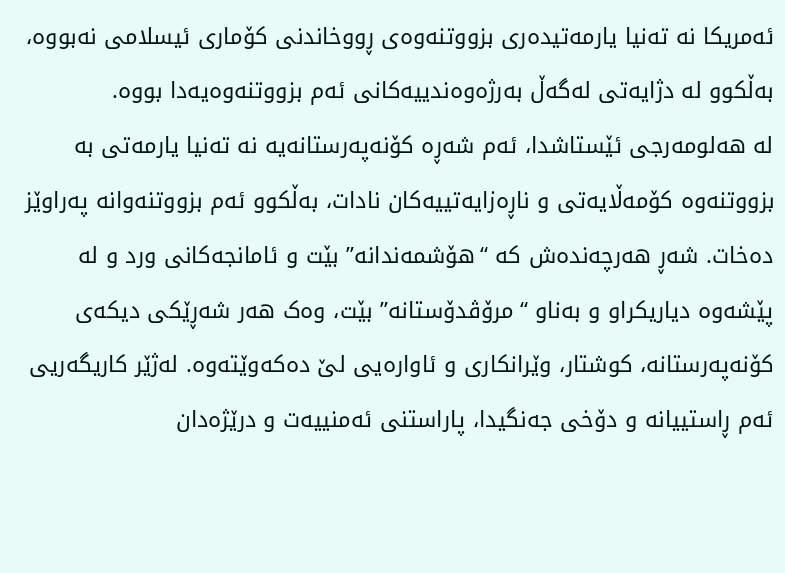ئەمریکا نە تەنیا یارمەتیدەری بزووتنەوەی ڕووخاندنی کۆماری ئیسلامی نەبووە، بەڵکوو لە دژایەتی لەگەڵ بەرژەوەندییەکانی ئەم بزووتنەوەیەدا بووە.
لە هەلومەرجی ئێستاشدا، ئەم شەڕە کۆنەپەرستانەیە نە تەنیا یارمەتی بە بزووتنەوە کۆمەڵایەتی و ناڕەزایەتییەکان نادات، بەڵکوو ئەم بزووتنەوانە پەراوێز دەخات. شەڕ هەرچەندەش کە “هۆشمەندانە” بێت و ئامانجەکانی ورد و لە پێشەوە دیاریکراو و بەناو “مرۆڤدۆستانە” بێت، وەک هەر شەڕێکی دیکەی کۆنەپەرستانە، کوشتار، وێرانکاری و ئاوارەیی لێ دەکەوێتەوە. لەژێر کاریگەریی ئەم ڕاستییانە و دۆخی جەنگیدا، پاراستنی ئەمنییەت و درێژەدان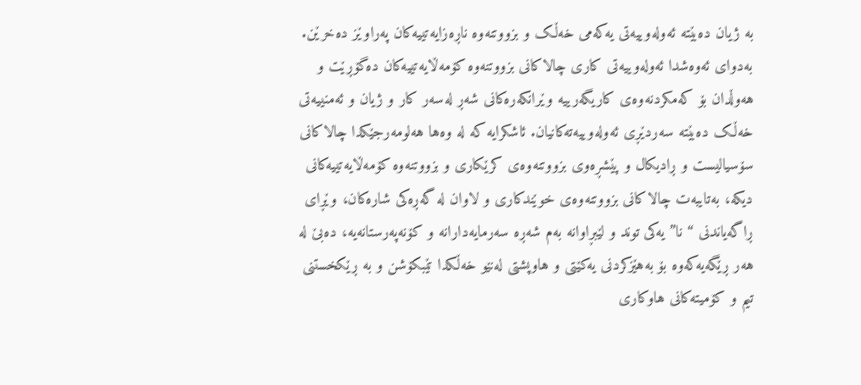بە ژیان دەبێتە ئەولەوییەتی یەکەمی خەڵک و بزووتنەوە ناڕەزایەتییەکان پەراوێز دەخرێن. بەدوای ئەوەشدا ئەولەوییەتی کاری چالاکانی بزووتنەوە کۆمەڵایەتییەکان دەگۆڕێت و هەوڵدان بۆ کەمکردنەوەی کاریگەرییە وێرانکەرەکانی شەڕ لەسەر کار و ژیان و ئەمنییەتی خەڵک دەبێتە سەردێڕی ئەولەوییەتەکانیان. ئاشکرایە کە لە وەها هەلومەرجێکدا چالاکانی سۆسیالیست و ڕادیکال و پێشڕەوی بزووتنەوەی کرێکاری و بزووتنەوە کۆمەڵایەتییەکانی دیکە، بەتایبەت چالاکانی بزووتنەوەی خوێندکاری و لاوان لە گەڕەکی شارەکان، وێڕای ڕاگەیاندنی “نا”یەکی توند و لێبڕاوانە بەم شەڕە سەرمایەدارانە و کۆنەپەرستانەیە، دەبێ لە هەر ڕێگەیەکەوە بۆ بەهێزکردنی یەکێتی و هاوپشتی لەنێو خەڵکدا تێبکۆشن و بە ڕێکخستنی تیم و کۆمیتەکانی هاوکاری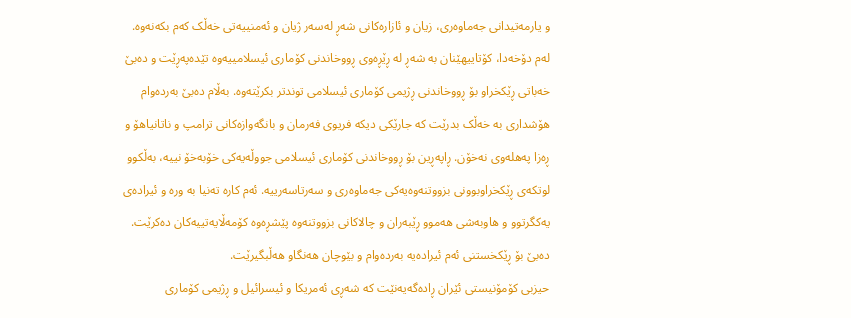و یارمەتیدانی جەماوەری، زیان و ئازارەکانی شەڕ لەسەر ژیان و ئەمنییەتی خەڵک کەم بکەنەوە. لەم دۆخەدا، کۆتاییهێنان بە شەڕ لە ڕێڕەوی ڕووخاندنی کۆماری ئیسلامییەوە تێدەپەڕێت و دەبێ خەباتی ڕێکخراو بۆ ڕووخاندنی ڕژیمی کۆماری ئیسلامی توندتر بکرێتەوە. بەڵام دەبێ بەردەوام هۆشداری بە خەڵک بدرێت کە جارێکی دیکە فریوی فەرمان و بانگەوازەکانی ترامپ و ناتانیاهۆ و ڕەزا پەهلەوی نەخۆن. ڕاپەڕین بۆ ڕووخاندنی کۆماری ئیسلامی جووڵەیەکی خۆبەخۆ نییە، بەڵکوو لوتکەی ڕێکخراوبوونی بزووتنەوەیەکی جەماوەری و سەرتاسەرییە. ئەم کارە تەنیا بە ورە و ئیرادەی یەکگرتوو و هاوبەشی هەموو ڕێبەران و چالاکانی بزووتنەوە پێشڕەوە کۆمەڵایەتییەکان دەکرێت. دەبێ بۆ ڕێکخستنی ئەم ئیرادەیە بەردەوام و بێوچان هەنگاو هەڵبگیرێت.
حیزبی کۆمۆنیستی ئێران ڕادەگەیەنێت کە شەڕی ئەمریکا و ئیسرائیل و ڕژیمی کۆماری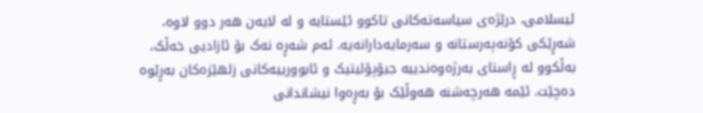ئیسلامی، درێژەی سیاسەتەکانی تاکوو ئێستایە و لە لایەن هەر دوو لاوە، شەڕێکی کۆنەپەرستانە و سەرمایەدارانەیە. ئەم شەڕە نەک بۆ ئازادیی خەڵک، بەڵکوو لە ڕاستای بەرژەوەندییە جیۆپۆلیتیک و ئابوورییەکانی زلهێزەکان بەڕێوە دەچێت. ئێمە هەرچەشنە هەوڵێک بۆ بەڕەوا نیشاندانی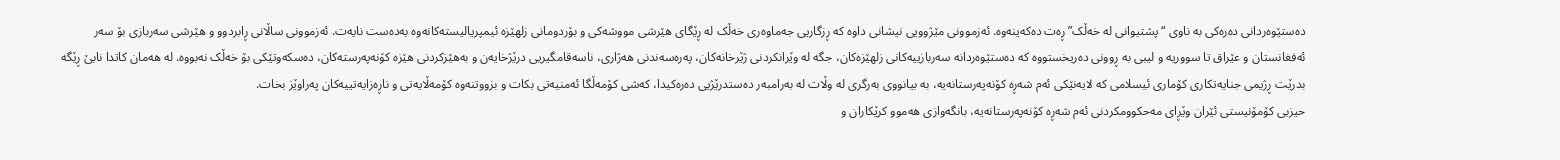دەستێوەردانی دەرەکی بە ناوی “پشتیوانی لە خەڵک” ڕەت دەکەینەوە. ئەزموونی مێژوویی نیشانی داوە کە ڕزگاریی جەماوەری خەڵک لە ڕێگای هێرشی مووشەکی و بۆردومانی زلهێزە ئیمپریالیستەکانەوە بەدەست نایەت. ئەزموونی ساڵانی ڕابردوو و هێرشی سەربازی بۆ سەر ئەفغانستان و عێراق تا سووریە و لیبی بە ڕوونی دەریخستووە کە دەستێوەردانە سەربازییەکانی زلهێزەکان، جگە لە وێرانکردنی ژێرخانەکان، پەرەسەندنی هەژاری، ناسەقامگیریی درێژخایەن و بەهێزکردنی هێزە کۆنەپەرستەکان، دەسکەوتێکی بۆ خەڵک نەبووە. لە هەمان کاتدا نابێ ڕێگە بدرێت ڕژیمی جنایەتکاری کۆماری ئیسلامی کە لایەنێکی ئەم شەڕە کۆنەپەرستانەیە، بە بیانووی بەرگری لە وڵات لە بەرامبەر دەستدرێژیی دەرەکیدا، کەشی کۆمەڵگا ئەمنیەتی بکات و بزووتنەوە کۆمەڵایەتی و ناڕەزایەتییەکان پەراوێز بخات.
حیزبی کۆمۆنیستی ئێران وێڕای مەحکوومکردنی ئەم شەڕە کۆنەپەرستانەیە، بانگەوازی هەموو کرێکاران و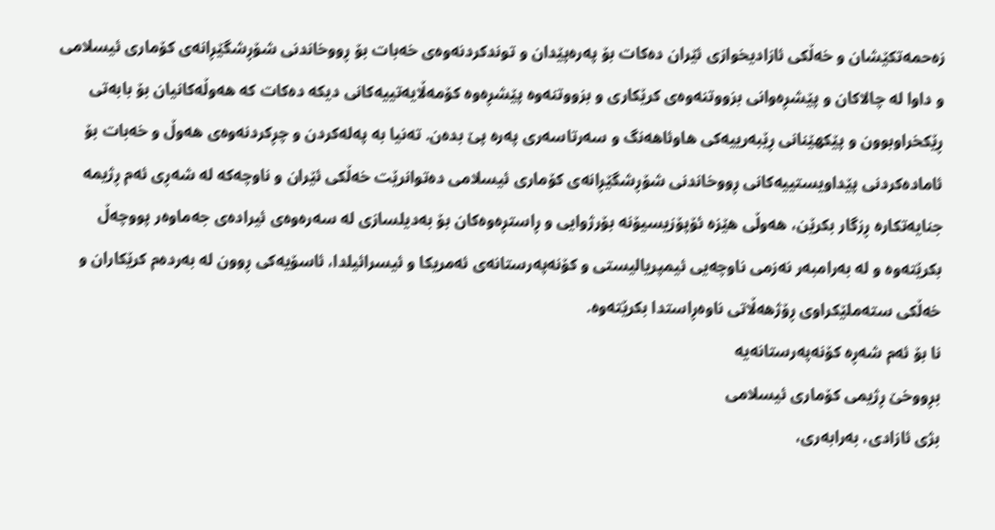زەحمەتکێشان و خەڵکی ئازادیخوازی ئێران دەکات بۆ پەرەپێدان و توندکردنەوەی خەبات بۆ ڕووخاندنی شۆڕشگێڕانەی کۆماری ئیسلامی و داوا لە چالاکان و پێشڕەوانی بزووتنەوەی کرێکاری و بزووتنەوە پێشڕەوە کۆمەڵایەتییەکانی دیکە دەکات کە هەوڵەکانیان بۆ بابەتی ڕێکخراوبوون و پێکهێنانی ڕێبەرییەکی هاوئاهەنگ و سەرتاسەری پەرە پێ بدەن. تەنیا بە پەلەکردن و چڕکردنەوەی هەوڵ و خەبات بۆ ئامادەکردنی پێداویستییەکانی ڕووخاندنی شۆڕشگێڕانەی کۆماری ئیسلامی دەتوانرێت خەڵکی ئێران و ناوچەکە لە شەڕی ئەم ڕژیمە جنایەتکارە ڕزگار بکرێن، هەوڵی هێزە ئۆپۆزیسیۆنە بۆرژوایی و ڕاستڕەوەکان بۆ بەدیلسازی لە سەرەوەی ئیرادەی جەماوەر پووچەڵ بکرێتەوە و لە بەرامبەر نەزمی ناوچەیی ئیمپریالیستی و کۆنەپەرستانەی ئەمریکا و ئیسرائیلدا، ئاسۆیەکی ڕوون لە بەردەم کرێکاران و خەڵکی ستەملێکراوی ڕۆژهەڵاتی ناوەڕاستدا بکرێتەوە.
نا بۆ ئەم شەڕە کۆنەپەرستانەیە
بڕووخێ ڕژیمی کۆماری ئیسلامی
بژی ئازادی، بەرابەری،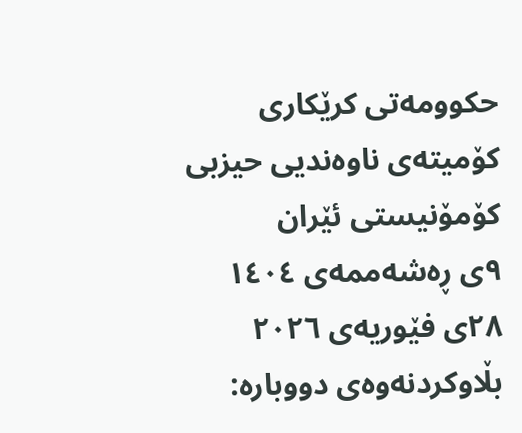حکوومەتی کرێکاری
کۆمیتەی ناوەندیی حیزبی کۆمۆنیستی ئێران
٩ی ڕەشەممەی ١٤٠٤
٢٨ی فێوریەی ٢٠٢٦
بڵاوکردنەوەی دووبارە: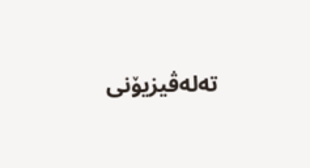تەلەڤیزیۆنی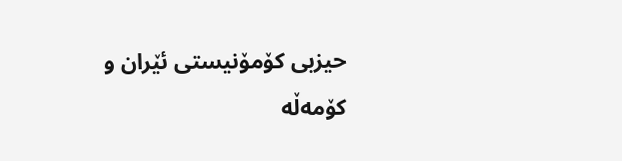حیزبی کۆمۆنیستی ئێران و کۆمەڵە